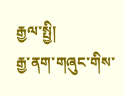རྒྱལ་སྤྱི།
རྒྱ་ནག་གཞུང་གིས་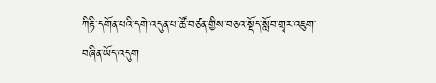ཀིརྟི་དགོན་པའི་དགེ་འདུན་པ་ཚོ་བཙན་གྱིས་བཅའ་སྡོད་སློབ་གྲྭར་འཇུག་བཞིན་ཡོད་འདུག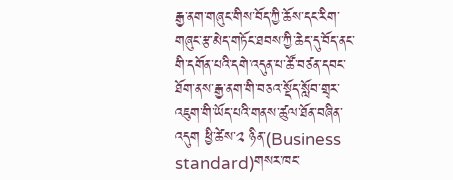རྒྱ་ནག་གཞུང་གིས་བོད་ཀྱི་ཆོས་དང་རིག་གཞུང་རྩ་མེད་གཏོང་ཐབས་ཀྱི་ཆེད་དུ་བོད་ནང་གི་དགོན་པའི་དགེ་འདུན་པ་ཚོ་བཙན་དབང་ཐོག་ནས་རྒྱ་ནག་གི་བཅའ་སྡོད་སློབ་གྲྭར་འཇུག་གི་ཡོད་པའི་གནས་ཚུལ་ཐོན་བཞིན་འདུག ཕྱི་ཚེས་༢ ཉིན་(Business standard)གསར་ཁང་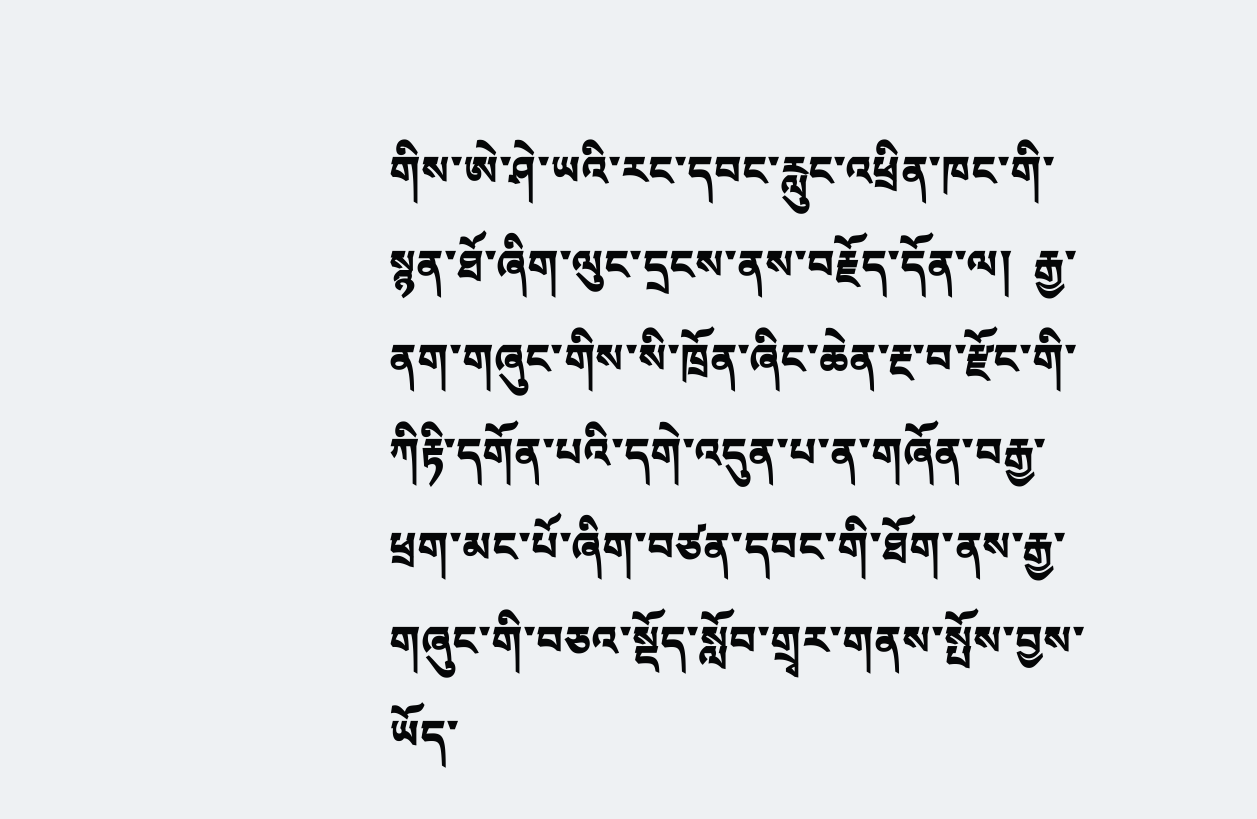གིས་ཨེ་ཤེ་ཡའི་རང་དབང་རླུང་འཕྲིན་ཁང་གི་སྙན་ཐོ་ཞིག་ལུང་དྲངས་ནས་བརྗོད་དོན་ལ།  རྒྱ་ནག་གཞུང་གིས་སི་ཁྲོན་ཞིང་ཆེན་རྔ་བ་རྫོང་གི་ཀིརྟི་དགོན་པའི་དགེ་འདུན་པ་ན་གཞོན་བརྒྱ་ཕྲག་མང་པོ་ཞིག་བཙན་དབང་གི་ཐོག་ནས་རྒྱ་གཞུང་གི་བཅའ་སྡོད་སློབ་གྲྭར་གནས་སྤོས་བྱས་ཡོད་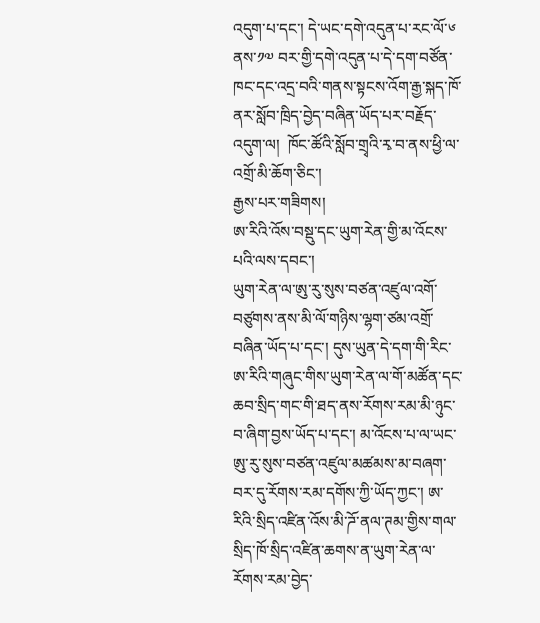འདུག་པ་དང་། དེ་ཡང་དགེ་འདུན་པ་རང་ལོ་༦ ནས་༡༧ བར་གྱི་དགེ་འདུན་པ་དེ་དག་བཙོན་ཁང་དང་འདྲ་བའི་གནས་སྟངས་འོག་རྒྱ་སྐད་ཁོ་ནར་སློབ་ཁྲིད་བྱེད་བཞིན་ཡོད་པར་བརྗོད་འདུག་ལ།  ཁོང་ཚོའི་སློབ་གྲྭའི་རྭ་བ་ནས་ཕྱི་ལ་འགྲོ་མི་ཆོག་ཅིང་།
རྒྱས་པར་གཟིགས།
ཨ་རིའི་འོས་བསྡུ་དང་ཡུག་རེན་གྱི་མ་འོངས་པའི་ལས་དབང་།
ཡུག་རེན་ལ་ཨུ་རུ་སུས་བཙན་འཛུལ་འགོ་བཙུགས་ནས་མི་ལོ་གཉིས་ལྷག་ཙམ་འགྲོ་བཞིན་ཡོད་པ་དང་། དུས་ཡུན་དེ་དག་གི་རིང་ཨ་རིའི་གཞུང་གིས་ཡུག་རེན་ལ་གོ་མཚོན་དང་ཆབ་སྲིད་གང་གི་ཐད་ནས་རོགས་རམ་མི་ཉུང་བ་ཞིག་བྱས་ཡོད་པ་དང་། མ་འོངས་པ་ལ་ཡང་ཨུ་རུ་སུས་བཙན་འཛུལ་མཚམས་མ་བཞག་བར་དུ་རོགས་རམ་དགོས་ཀྱི་ཡོད་ཀྱང་། ཨ་རིའི་སྲིད་འཛིན་འོས་མི་ཌོ་ནལ་ཊམ་གྱིས་གལ་སྲིད་ཁོ་སྲིད་འཛིན་ཆགས་ན་ཡུག་རེན་ལ་རོགས་རམ་བྱེད་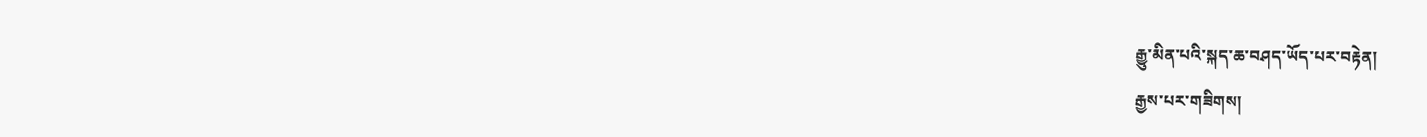རྒྱུ་མིན་པའི་སྐད་ཆ་བཤད་ཡོད་པར་བརྟེན།
རྒྱས་པར་གཟིགས།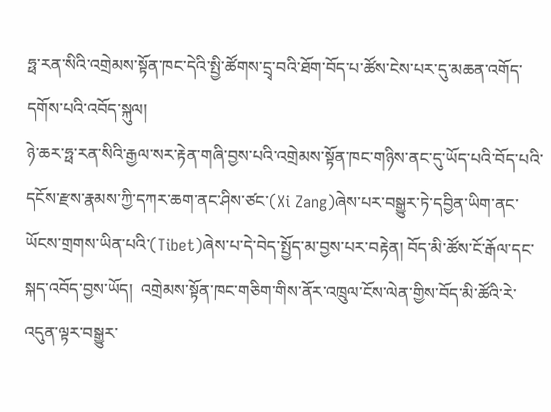ཧྥ་རན་སིའི་འགྲེམས་སྟོན་ཁང་དེའི་སྤྱི་ཚོགས་དྲྭ་བའི་ཐོག་བོད་པ་ཚོས་ངེས་པར་དུ་མཆན་འགོད་དགོས་པའི་འབོད་སྐུལ།
ཉེ་ཆར་ཧྥ་རན་སིའི་རྒྱལ་སར་རྟེན་གཞི་བྱས་པའི་འགྲེམས་སྟོན་ཁང་གཉིས་ནང་དུ་ཡོད་པའི་བོད་པའི་དངོས་རྫས་རྣམས་ཀྱི་དཀར་ཆག་ནང་ཤིས་ཙང་(Xi Zang)ཞེས་པར་བསྒྱུར་ཏེ་དབྱིན་ཡིག་ནང་ཡོངས་གྲགས་ཡིན་པའི་(Tibet)ཞེས་པ་དེ་བེད་སྤྱོད་མ་བྱས་པར་བརྟེན། བོད་མི་ཚོས་ངོ་རྒོལ་དང་སྐད་འབོད་བྱས་ཡོད།  འགྲེམས་སྟོན་ཁང་གཅིག་གིས་ནོར་འཁྲུལ་ངོས་ལེན་གྱིས་བོད་མི་ཚོའི་རེ་འདུན་ལྟར་བསྒྱུར་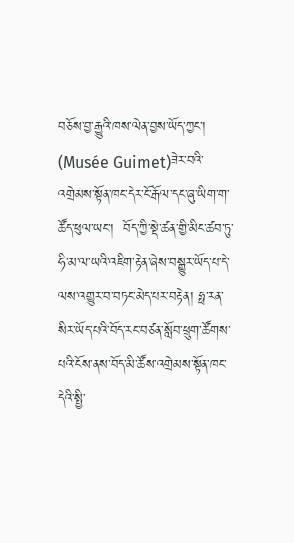བཅོས་བྱ་རྒྱུའི་ཁས་ལེན་བྱས་ཡོད་ཀྱང་། (Musée Guimet)ཟེར་བའི་འགྲེམས་སྟོན་ཁང་དེར་ངོ་རྒོལ་དང་ཞུ་ཡིག་ག་ཚོད་ཕུལ་ཡང་།  བོད་ཀྱི་སྡེ་ཚན་གྱི་མིང་ཚབ་ཏུ་ཧི་མ་ལ་ཡའི་འཇིག་རྟེན་ཞེས་བསྒྱུར་ཡོད་པ་དེ་ལས་འགྱུར་བ་བཏང་མེད་པར་བརྟེན། ཧྥ་རན་སིར་ཡོད་པའི་བོད་རང་བཙན་སློབ་ཕྲུག་ཚོགས་པའི་ངོས་ནས་བོད་མི་ཚོས་འགྲེམས་སྟོན་ཁང་དེའི་སྤྱི་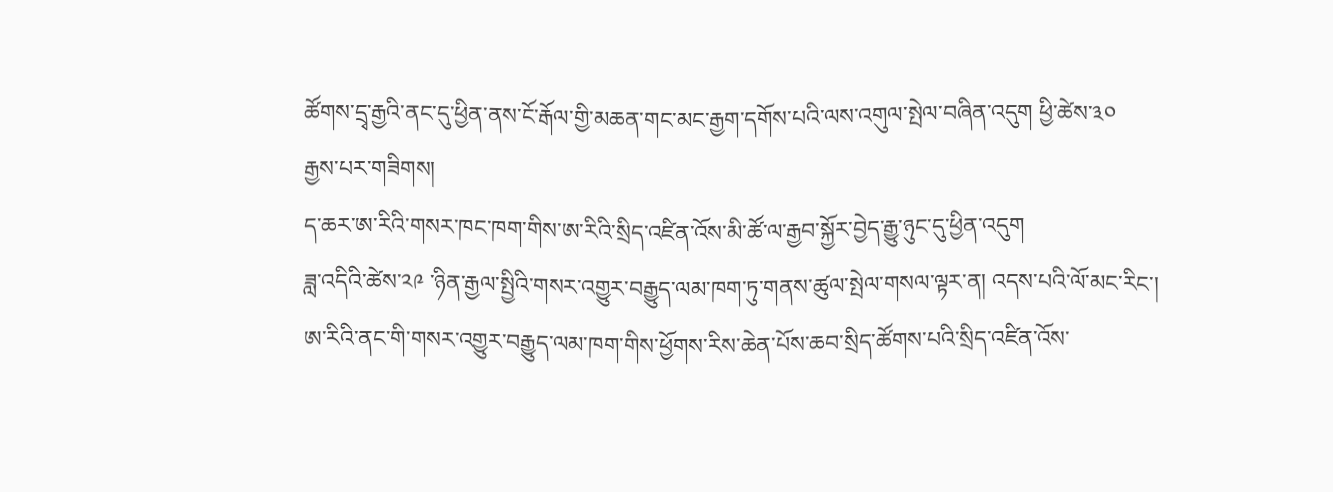ཚོགས་དྲྭ་རྒྱའི་ནང་དུ་ཕྱིན་ནས་ངོ་རྒོལ་གྱི་མཆན་གང་མང་རྒྱག་དགོས་པའི་ལས་འགུལ་སྤེལ་བཞིན་འདུག ཕྱི་ཚེས་༣༠
རྒྱས་པར་གཟིགས།
ད་ཆར་ཨ་རིའི་གསར་ཁང་ཁག་གིས་ཨ་རིའི་སྲིད་འཛིན་འོས་མི་ཚོ་ལ་རྒྱབ་སྐྱོར་བྱེད་རྒྱུ་ཉུང་དུ་ཕྱིན་འདུག
ཟླ་འདིའི་ཚེས་༢༩ ་ཉིན་རྒྱལ་སྤྱིའི་གསར་འགྱུར་བརྒྱུད་ལམ་ཁག་ཏུ་གནས་ཚུལ་སྤེལ་གསལ་ལྟར་ན། འདས་པའི་ལོ་མང་རིང་། ཨ་རིའི་ནང་གི་གསར་འགྱུར་བརྒྱུད་ལམ་ཁག་གིས་ཕྱོགས་རིས་ཆེན་པོས་ཆབ་སྲིད་ཚོགས་པའི་སྲིད་འཛིན་འོས་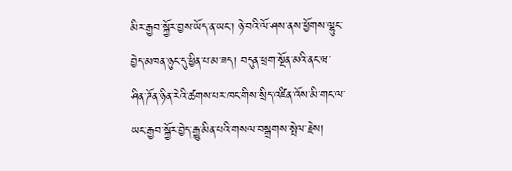མིར་རྒྱབ་སྐྱོར་བྱས་ཡོད་ན་ཡང་། ཉེ་བའི་ལོ་ཤས་ནས་ཕྱོགས་ལྷུང་བྱེད་མཁན་ཉུང་དུ་ཕྱིན་པ་མ་ཟད། བདུན་ཕྲག་སྔོན་མའི་ནང་ཝ་ཤིན་ཌོན་ཉིན་རེའི་ཚགས་པར་ཁང་གིས་སྲིད་འཛིན་འོས་མི་གང་ལ་ཡང་རྒྱབ་སྐྱོར་བྱེད་རྒྱུ་མིན་པའི་གསལ་བསྒྲགས་སྤེལ་རྗེས།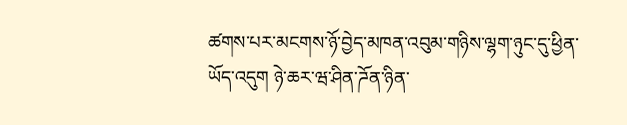ཚགས་པར་མངགས་ཉོ་བྱེད་མཁན་འབུམ་གཉིས་ལྷག་ཉུང་དུ་ཕྱིན་ཡོད་འདུག ཉེ་ཆར་ཝ་ཤིན་ཌོན་ཉིན་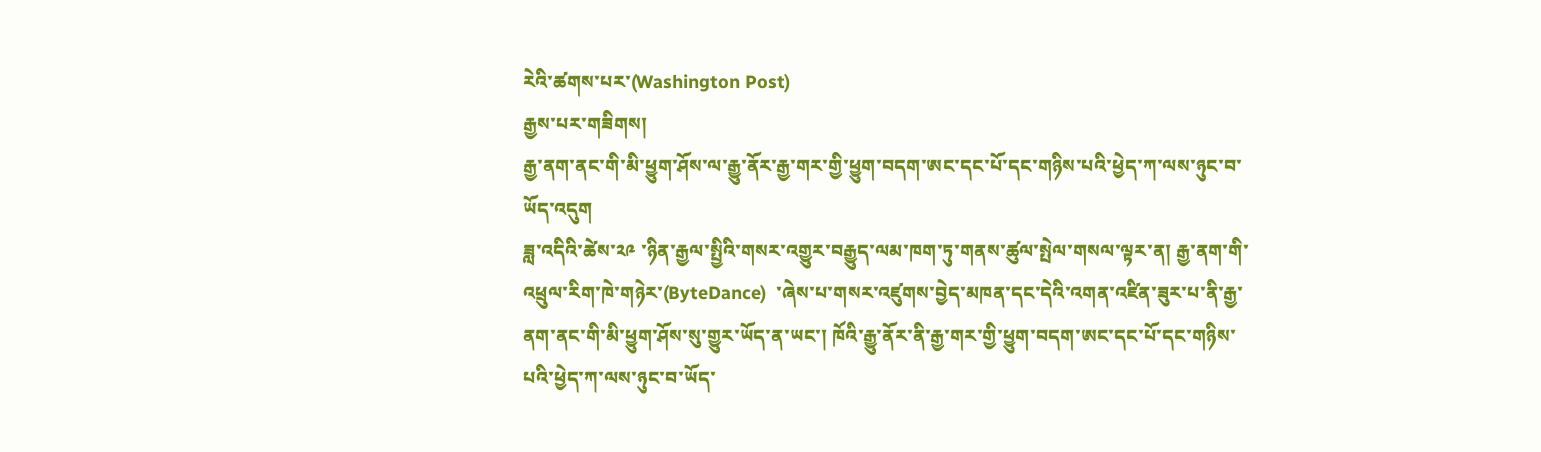རེའི་ཚགས་པར་(Washington Post)
རྒྱས་པར་གཟིགས།
རྒྱ་ནག་ནང་གི་མི་ཕྱུག་ཤོས་ལ་རྒྱུ་ནོར་རྒྱ་གར་གྱི་ཕྱུག་བདག་ཨང་དང་པོ་དང་གཉིས་པའི་ཕྱེད་ཀ་ལས་ཉུང་བ་ཡོད་འདུག
ཟླ་འདིའི་ཚེས་༢༩ ་ཉིན་རྒྱལ་སྤྱིའི་གསར་འགྱུར་བརྒྱུད་ལམ་ཁག་ཏུ་གནས་ཚུལ་སྤེལ་གསལ་ལྟར་ན། རྒྱ་ནག་གི་འཕྲུལ་རིག་ཁེ་གཉེར་(ByteDance)  ་ཞེས་པ་གསར་འཛུགས་བྱེད་མཁན་དང་དེའི་འགན་འཛིན་ཟུར་པ་ནི་རྒྱ་ནག་ནང་གི་མི་ཕྱུག་ཤོས་སུ་གྱུར་ཡོད་ན་ཡང་། ཁོའི་རྒྱུ་ནོར་ནི་རྒྱ་གར་གྱི་ཕྱུག་བདག་ཨང་དང་པོ་དང་གཉིས་པའི་ཕྱེད་ཀ་ལས་ཉུང་བ་ཡོད་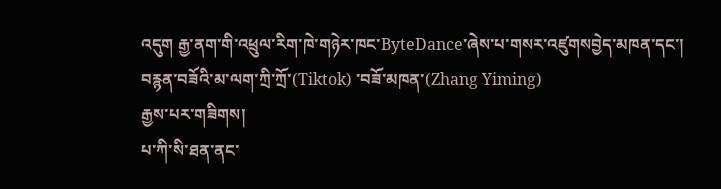འདུག རྒྱ་ནག་གི་འཕྲུལ་རིག་ཁེ་གཉེར་ཁང་ByteDance་ཞེས་པ་གསར་འཛུགསབྱེད་མཁན་དང་། བརྙན་བཟོའི་མ་ལག་ཀྲི་ཀྲོ་(Tiktok) ་བཟོ་མཁན་(Zhang Yiming)
རྒྱས་པར་གཟིགས།
པ་ཀི་སི་ཐན་ནང་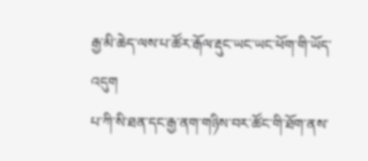རྒྱ་མི་ཆེད་ལས་པ་ཚོར་རྒོལ་རྡུང་ཡང་ཡང་ཕོག་གི་ཡོད་འདུག
པ་ཀི་སི་ཐན་དང་རྒྱ་ནག་གཉིས་བར་ཚོང་གི་ཐོག་ནས་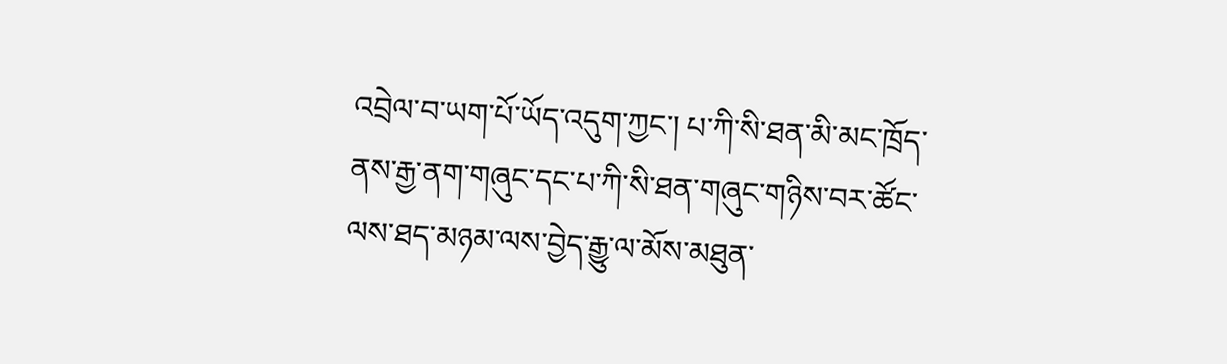འབྲེལ་བ་ཡག་པོ་ཡོད་འདུག་ཀྱང་། པ་ཀི་སི་ཐན་མི་མང་ཁྲོད་ནས་རྒྱ་ནག་གཞུང་དང་པ་ཀི་སི་ཐན་གཞུང་གཉིས་བར་ཚོང་ལས་ཐད་མཉམ་ལས་བྱེད་རྒྱུ་ལ་མོས་མཐུན་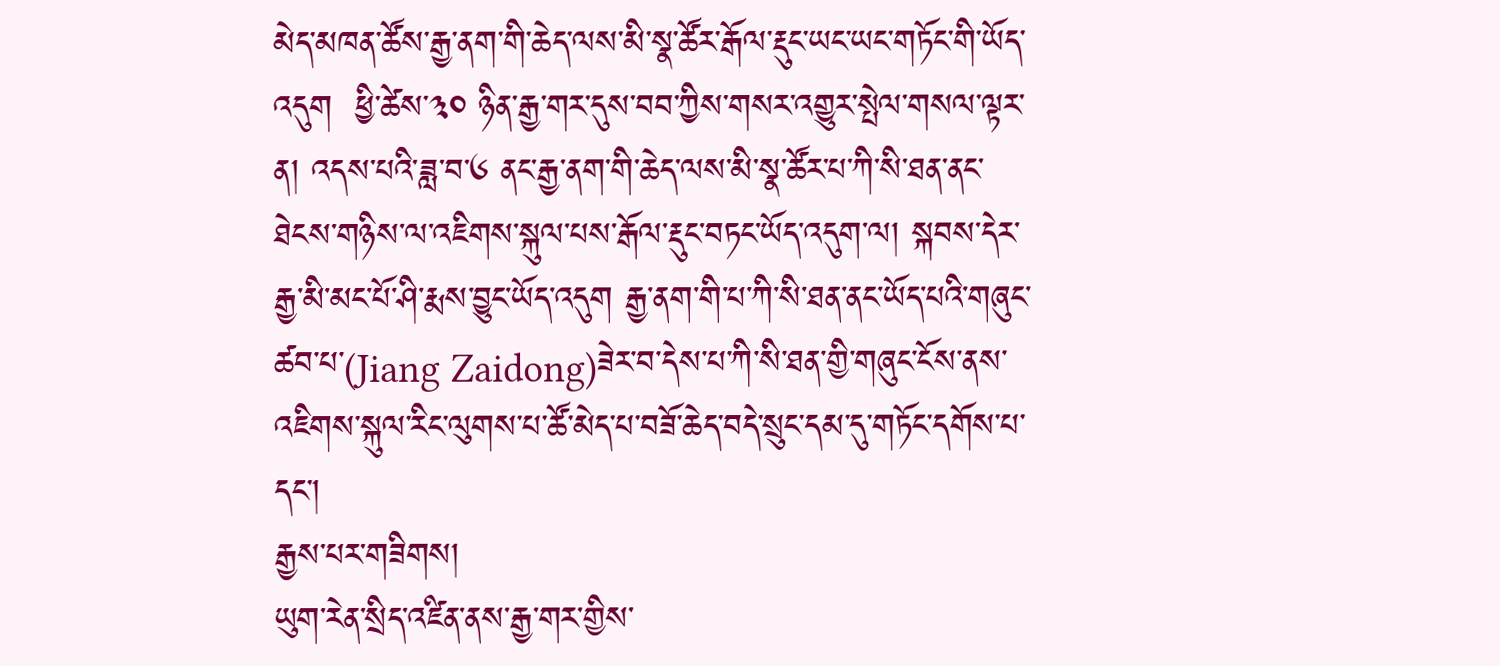མེད་མཁན་ཚོས་རྒྱ་ནག་གི་ཆེད་ལས་མི་སྣ་ཚོར་རྒོལ་རྡུང་ཡང་ཡང་གཏོང་གི་ཡོད་འདུག  ཕྱི་ཚེས་༣༠ ཉིན་རྒྱ་གར་དུས་བབ་ཀྱིས་གསར་འགྱུར་སྤེལ་གསལ་ལྟར་ན། འདས་པའི་ཟླ་བ་༦ ནང་རྒྱ་ནག་གི་ཆེད་ལས་མི་སྣ་ཚོར་པ་ཀི་སི་ཐན་ནང་ཐེངས་གཉིས་ལ་འཇིགས་སྐུལ་པས་རྒོལ་རྡུང་བཏང་ཡོད་འདུག་ལ། སྐབས་དེར་རྒྱ་མི་མང་པོ་ཤི་རྨས་བྱུང་ཡོད་འདུག རྒྱ་ནག་གི་པ་ཀི་སི་ཐན་ནང་ཡོད་པའི་གཞུང་ཚབ་པ་(Jiang Zaidong)ཟེར་བ་དེས་པ་ཀི་སི་ཐན་གྱི་གཞུང་ངོས་ནས་འཇིགས་སྐུལ་རིང་ལུགས་པ་ཚོ་མེད་པ་བཟོ་ཆེད་བདེ་སྲུང་དམ་དུ་གཏོང་དགོས་པ་དང་།
རྒྱས་པར་གཟིགས།
ཡུག་རེན་སྲིད་འཛིན་ནས་རྒྱ་གར་གྱིས་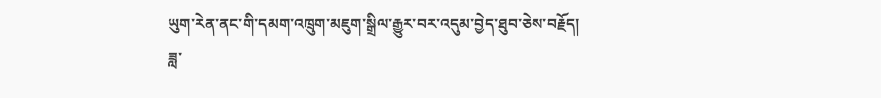ཡུག་རེན་ནང་གི་དམག་འཁྲུག་མཇུག་སྒྲིལ་རྒྱུར་བར་འདུམ་བྱེད་ཐུབ་ཅེས་བརྗོད།
ཟླ་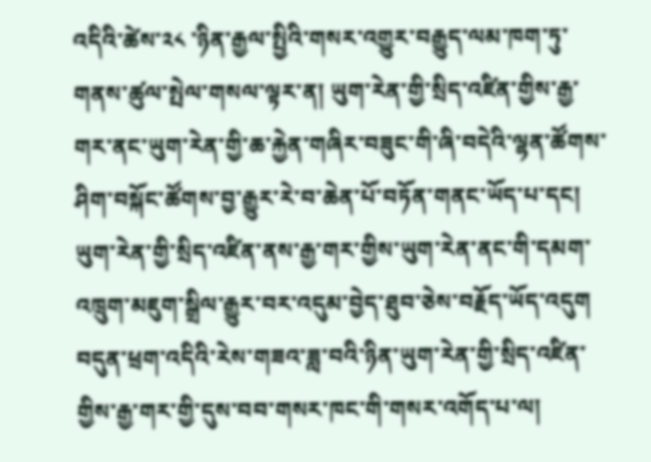འདིའི་ཚེས་༢༨ ་ཉིན་རྒྱལ་སྤྱིའི་གསར་འགྱུར་བརྒྱུད་ལམ་ཁག་ཏུ་གནས་ཚུལ་སྤེལ་གསལ་ལྟར་ན། ཡུག་རེན་གྱི་སྲིད་འཛིན་གྱིས་རྒྱ་གར་ནང་ཡུག་རེན་གྱི་ཆ་རྐྱེན་གཞིར་བཟུང་གི་ཞི་བདེའི་ལྷན་ཚོགས་ཤིག་བསྐོང་ཚོགས་བྱ་རྒྱུར་རེ་བ་ཆེན་པོ་བཏོན་གནང་ཡོད་པ་དང། ཡུག་རེན་གྱི་སྲིད་འཛིན་ནས་རྒྱ་གར་གྱིས་ཡུག་རེན་ནང་གི་དམག་འཁྲུག་མཇུག་སྒྲིལ་རྒྱུར་བར་འདུམ་བྱེད་ཐུབ་ཅེས་བརྗོད་ཡོད་འདུག བདུན་ཕྲག་འདིའི་རེས་གཟའ་ཟླ་བའི་ཉིན་ཡུག་རེན་གྱི་སྲིད་འཛིན་གྱིས་རྒྱ་གར་གྱི་དུས་བབ་གསར་ཁང་གི་གསར་འགོད་པ་ལ།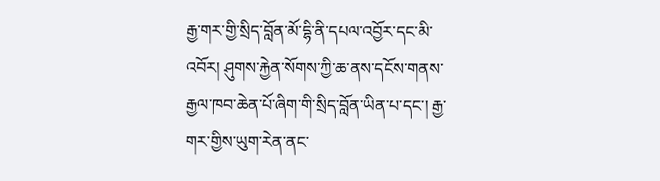རྒྱ་གར་གྱི་སྲིད་བློན་མོ་དྷི་ནི་དཔལ་འབྱོར་དང་མི་འབོར། ཤུགས་རྐྱེན་སོགས་ཀྱི་ཆ་ནས་དངོས་གནས་རྒྱལ་ཁབ་ཆེན་པོ་ཞིག་གི་སྲིད་བློན་ཡིན་པ་དང་། རྒྱ་གར་གྱིས་ཡུག་རེན་ནང་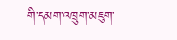གི་དམག་འཁྲུག་མཇུག་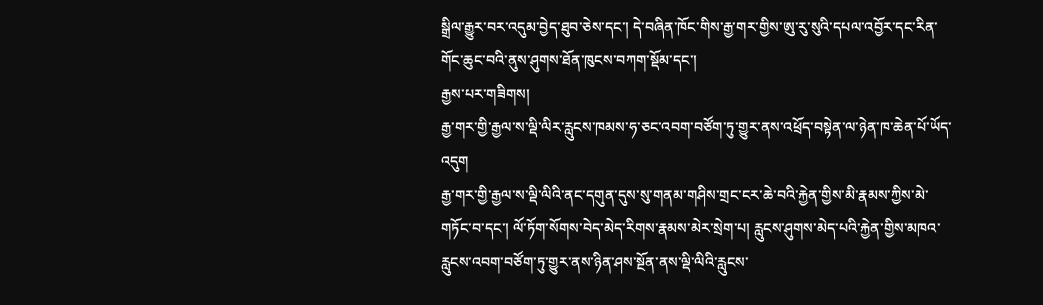སྒྲིལ་རྒྱུར་བར་འདུམ་བྱེད་ཐུབ་ཅེས་དང་། དེ་བཞིན་ཁོང་གིས་རྒྱ་གར་གྱིས་ཨུ་རུ་སུའི་དཔལ་འབྱོར་དང་རིན་གོང་ཆུང་བའི་ནུས་ཤུགས་ཐོན་ཁུངས་བཀག་སྡོམ་དང་།
རྒྱས་པར་གཟིགས།
རྒྱ་གར་གྱི་རྒྱལ་ས་ལྡི་ལིར་རླུངས་ཁམས་ཧ་ཅང་འབག་བཙོག་ཏུ་གྱུར་ནས་འཕྲོད་བསྟེན་ལ་ཉེན་ཁ་ཆེན་པོ་ཡོད་འདུག
རྒྱ་གར་གྱི་རྒྱལ་ས་ལྡི་ལིའི་ནང་དགུན་དུས་སུ་གནམ་གཤིས་གྲང་ངར་ཆེ་བའི་རྐྱེན་གྱིས་མི་རྣམས་ཀྱིས་མེ་གཏོང་བ་དང་། ལོ་ཏོག་སོགས་བེད་མེད་རིགས་རྣམས་མེར་སྲེག་པ། རླུངས་ཤུགས་མེད་པའི་རྐྱེན་གྱིས་མཁའ་རླུངས་འབག་བཙོག་ཏུ་གྱུར་ནས་ཉིན་ཤས་སྔོན་ནས་ལྡི་ལིའི་རླུངས་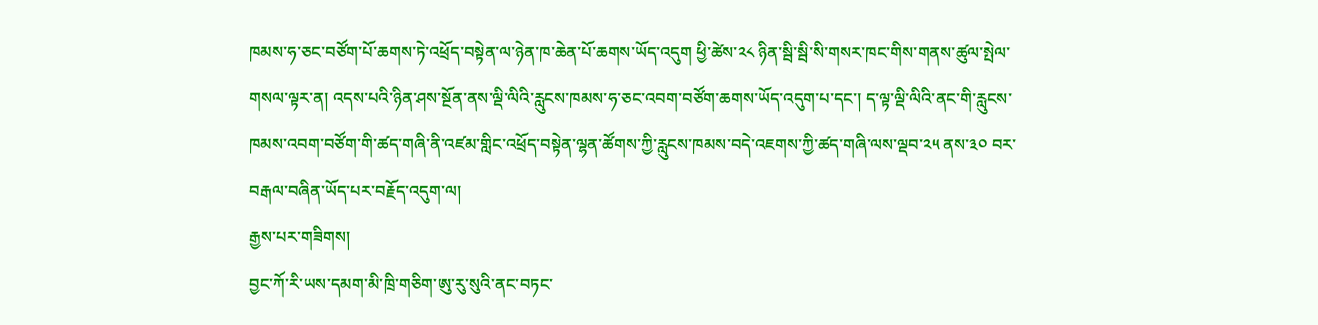ཁམས་ཧ་ཅང་བཙོག་པོ་ཆགས་ཏེ་འཕྲོད་བསྟེན་ལ་ཉེན་ཁ་ཆེན་པོ་ཆགས་ཡོད་འདུག ཕྱི་ཚེས་༢༨ ཉིན་སྦི་སྦི་སི་གསར་ཁང་གིས་གནས་ཚུལ་སྤེལ་གསལ་ལྟར་ན། འདས་པའི་ཉིན་ཤས་སྔོན་ནས་ལྡི་ལིའི་རླུངས་ཁམས་ཧ་ཅང་འབག་བཙོག་ཆགས་ཡོད་འདུག་པ་དང་། ད་ལྟ་ལྡི་ལིའི་ནང་གི་རླུངས་ཁམས་འབག་བཙོག་གི་ཚད་གཞི་ནི་འཛམ་གླིང་འཕྲོད་བསྟེན་ལྷན་ཚོགས་ཀྱི་རླུངས་ཁམས་བདེ་འཇགས་ཀྱི་ཚད་གཞི་ལས་ལྡབ་༢༥ ནས་༣༠ བར་བརྒལ་བཞིན་ཡོད་པར་བརྗོད་འདུག་ལ།
རྒྱས་པར་གཟིགས།
བྱང་ཀོ་རི་ཡས་དམག་མི་ཁྲི་གཅིག་ཨུ་རུ་སུའི་ནང་བཏང་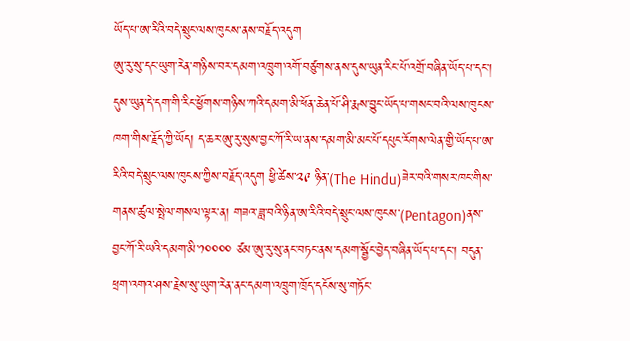ཡོད་པ་ཨ་རིའི་བདེ་སྲུང་ལས་ཁུངས་ནས་བརྗོད་འདུག
ཨུ་རུ་སུ་དང་ཡུག་རེན་གཉིས་བར་དམག་འཁྲུག་འགོ་བཙུགས་ནས་དུས་ཡུན་རིང་པོ་འགྲོ་བཞིན་ཡོད་པ་དང་། དུས་ཡུན་དེ་དག་གི་རིང་ཕྱོགས་གཉིས་ཀའི་དམག་མི་ཕོན་ཆེན་པོ་ཤི་རྨས་བྱུང་ཡོད་པ་གསང་བའི་ལས་ཁུངས་ཁག་གིས་རྗོད་ཀྱི་ཡོད། ད་ཆར་ཨུ་རུ་སུས་བྱང་ཀོ་རི་ཡ་ནས་དམག་མི་མང་པོ་དཔུང་རོགས་ལེན་གྱི་ཡོད་པ་ཨ་རིའི་བདེ་སྲུང་ལས་ཁུངས་ཀྱིས་བརྗོད་འདུག ཕྱི་ཚེས་༢༩ ཉིན་(The Hindu)ཟེར་བའི་གསར་ཁང་གིས་གནས་ཚུལ་སྤེལ་གསལ་ལྟར་ན། གཟའ་ཟླ་བའི་ཉིན་ཨ་རིའི་བདེ་སྲུང་ལས་ཁུངས་(Pentagon)ནས་བྱང་ཀོ་རི་ཡའི་དམག་མི་༡༠༠༠༠ ཙམ་ཨུ་རུ་སུ་ནང་བཏང་ནས་དམག་སྦྱོང་བྱེད་བཞིན་ཡོད་པ་དང་། བདུན་ཕྲག་འགའ་ཤས་རྗེས་སུ་ཡུག་རེན་ནང་དམག་འཁྲུག་ཁྲོད་དངོས་སུ་གཏོང་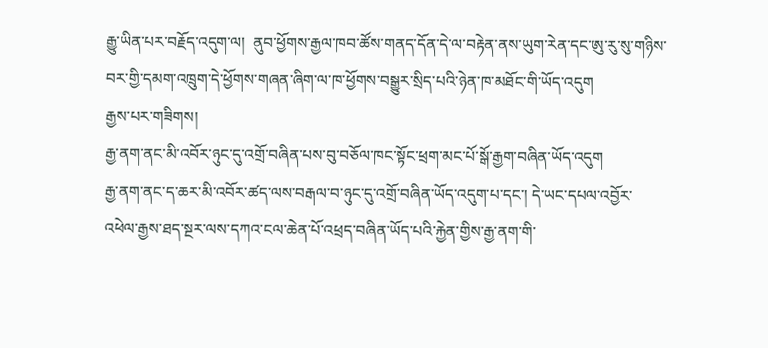རྒྱུ་ཡིན་པར་བརྗོད་འདུག་ལ།  ནུབ་ཕྱོགས་རྒྱལ་ཁབ་ཚོས་གནད་དོན་དེ་ལ་བརྟེན་ནས་ཡུག་རེན་དང་ཨུ་རུ་སུ་གཉིས་བར་གྱི་དམག་འཁྲུག་དེ་ཕྱོགས་གཞན་ཞིག་ལ་ཁ་ཕྱོགས་བསྒྱུར་སྲིད་པའི་ཉེན་ཁ་མཐོང་གི་ཡོད་འདུག
རྒྱས་པར་གཟིགས།
རྒྱ་ནག་ནང་མི་འབོར་ཉུང་དུ་འགྲོ་བཞིན་པས་བུ་བཅོལ་ཁང་སྟོང་ཕྲག་མང་པོ་སྒོ་རྒྱག་བཞིན་ཡོད་འདུག
རྒྱ་ནག་ནང་ད་ཆར་མི་འབོར་ཚད་ལས་བརྒལ་བ་ཉུང་དུ་འགྲོ་བཞིན་ཡོད་འདུག་པ་དང་། དེ་ཡང་དཔལ་འབྱོར་འཕེལ་རྒྱས་ཐད་སྔར་ལས་དཀའ་ངལ་ཆེན་པོ་འཕྲད་བཞིན་ཡོད་པའི་རྐྱེན་གྱིས་རྒྱ་ནག་གི་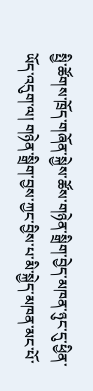སྤྱི་ཚོགས་ཁྲོད་གཞོན་སྐྱེས་ཚོས་གཉེན་སྒྲིག་བྱེད་མཁན་ཉུང་དུ་ཕྱིན་ཡོད་འདུག་ལ། གཉེན་སྒྲིག་བྱས་ཀྱང་བྱིས་པ་མི་སྐྱེད་མཁན་མང་པོ་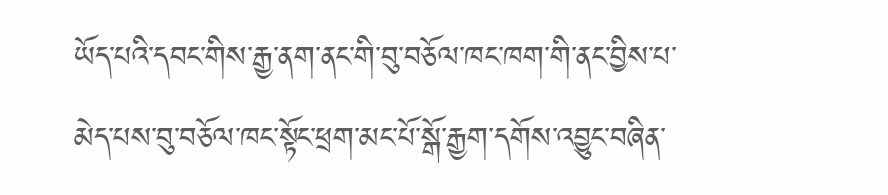ཡོད་པའི་དབང་གིས་རྒྱ་ནག་ནང་གི་བུ་བཅོལ་ཁང་ཁག་གི་ནང་བྱིས་པ་མེད་པས་བུ་བཅོལ་ཁང་སྟོང་ཕྲག་མང་པོ་སྒོ་རྒྱག་དགོས་འབྱུང་བཞིན་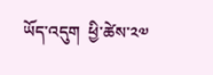ཡོད་འདུག  ཕྱི་ཚེས་༢༧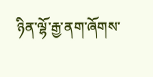ཉིན་ལྷོ་རྒྱ་ནག་ཞོགས་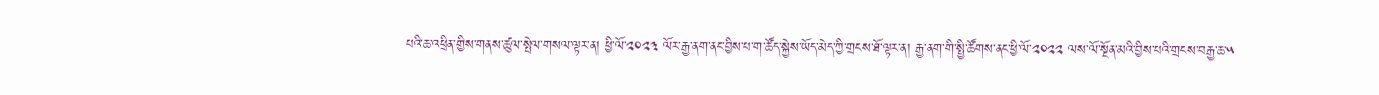པའི་ཆ་འཕྲིན་གྱིས་གནས་ཚུལ་སྤེལ་གསལ་ལྟར་ན། ཕྱི་ལོ་༢༠༢༣ ལོར་རྒྱ་ནག་ནང་བྱིས་པ་ག་ཚོད་སྐྱེས་ཡོད་མེད་ཀྱི་གྲངས་ཐོ་ལྟར་ན། རྒྱ་ནག་གི་སྤྱི་ཚོགས་ནང་ཕྱི་ལོ་༢༠༢༢ ལས་ལོ་སྔོན་མའི་བྱིས་པའི་གྲངས་བརྒྱ་ཆ་༥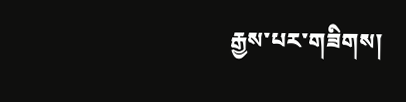རྒྱས་པར་གཟིགས།